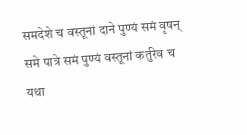समदेशे च वस्तूनां दाने पुण्यं समं वृषन्
समे पात्रे समं पुण्यं वस्तूनां कर्तुरेव च
यथा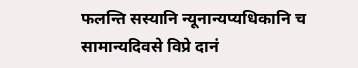फलन्ति सस्यानि न्यूनान्यप्यधिकानि च
सामान्यदिवसे विप्रे दानं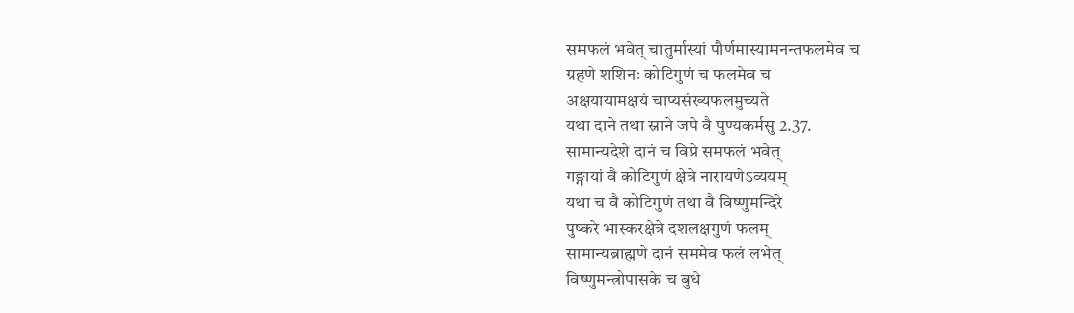समफलं भवेत् चातुर्मास्यां पौर्णमास्यामनन्तफलमेव च
ग्रहणे शशिनः कोटिगुणं च फलमेव च
अक्षयायामक्षयं चाप्यसंख्यफलमुच्यते
यथा दाने तथा स्नाने जपे वै पुण्यकर्मसु 2.37.
सामान्यदेशे दानं च विप्रे समफलं भवेत्
गङ्गायां वै कोटिगुणं क्षेत्रे नारायणेऽव्ययम्
यथा च वै कोटिगुणं तथा वै विष्णुमन्दिरे
पुष्करे भास्करक्षेत्रे दशलक्षगुणं फलम्
सामान्यब्राह्मणे दानं सममेव फलं लभेत्
विष्णुमन्त्रोपासके च बुधे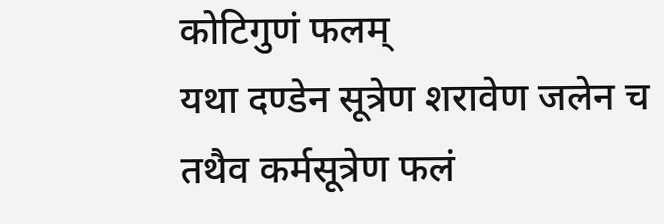कोटिगुणं फलम्
यथा दण्डेन सूत्रेण शरावेण जलेन च
तथैव कर्मसूत्रेण फलं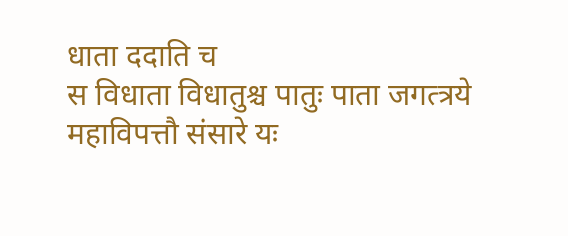धाता ददाति च
स विधाता विधातुश्च पातुः पाता जगत्त्रये
महाविपत्तौ संसारे यः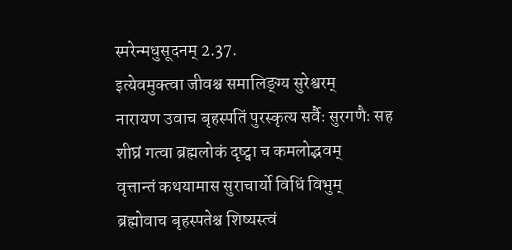स्मरेन्मधुसूदनम् 2.37.
इत्येवमुक्त्वा जीवश्च समालिङ्ग्य सुरेश्वरम्
नारायण उवाच बृहस्पतिं पुरस्कृत्य सर्वैः सुरगणैः सह
शीघ्रं गत्वा ब्रह्मलोकं दृष्ट्वा च कमलोद्भवम्
वृत्तान्तं कथयामास सुराचार्यो विधिं विभुम्
ब्रह्मोवाच बृहस्पतेश्च शिष्यस्त्वं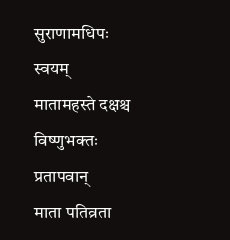सुराणामधिपः स्वयम्
मातामहस्ते दक्षश्च विष्णुभक्तः प्रतापवान्
माता पतिव्रता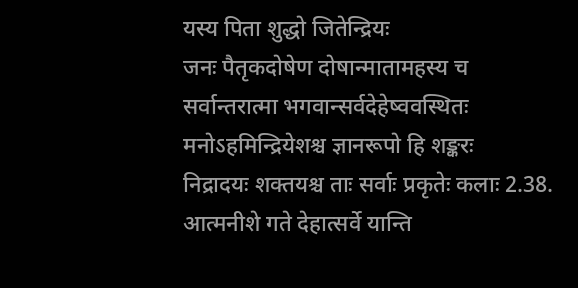यस्य पिता शुद्धो जितेन्द्रियः
जनः पैतृकदोषेण दोषान्मातामहस्य च
सर्वान्तरात्मा भगवान्सर्वदेहेष्ववस्थितः
मनोऽहमिन्द्रियेशश्च ज्ञानरूपो हि शङ्करः
निद्रादयः शक्तयश्च ताः सर्वाः प्रकृतेः कलाः 2.38.
आत्मनीशे गते देहात्सर्वे यान्ति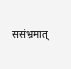ससंभ्रमात्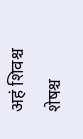अहं शिवश्च शेषश्च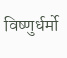विष्णुर्धर्मो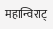महान्विराट्